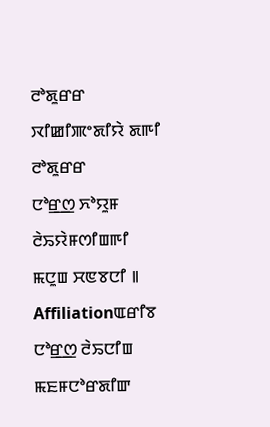ꯂꯣꯗꯨꯔꯔ
ꯋꯤꯀꯤꯄꯦꯗꯤꯌꯥ ꯗꯒꯤ
ꯂꯣꯗꯨꯔꯔ
ꯅꯣꯔ꯭ꯁ ꯈꯣꯌꯨꯝ ꯂꯥꯢꯌꯥꯝꯁꯤꯡꯒꯤ ꯃꯅꯨꯡ ꯆꯟꯕꯅꯤ ꯫
Affiliationꯑꯔꯤꯕ ꯅꯣꯔ꯭ꯁ ꯂꯥꯢꯅꯤꯡ
ꯃꯐꯝꯅꯣꯔꯗꯤꯛ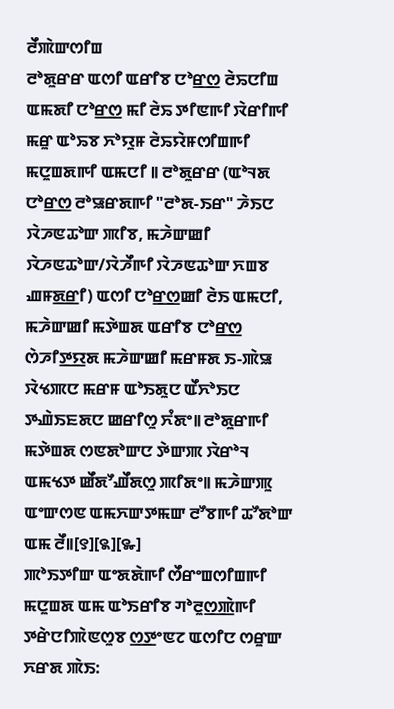ꯂꯩꯄꯥꯛꯁꯤꯡ
ꯂꯣꯗꯨꯔꯔ ꯑꯁꯤ ꯑꯔꯤꯕ ꯅꯣꯔ꯭ꯁ ꯂꯥꯢꯅꯤꯡ ꯑꯃꯗꯤ ꯅꯣꯔ꯭ꯁ ꯃꯤ ꯂꯥꯢ ꯇꯤꯟꯒꯤ ꯋꯥꯔꯤꯒꯤ ꯃꯔꯨ ꯑꯣꯢꯕ ꯈꯣꯌꯨꯝ ꯂꯥꯢꯌꯥꯝꯁꯤꯡꯒꯤ ꯃꯅꯨꯡꯗꯒꯤ ꯑꯃꯅꯤ ꯫ ꯂꯣꯗꯨꯔꯔ (ꯑꯣꯜꯗ ꯅꯣꯔ꯭ꯁ ꯂꯣꯎꯔꯗꯒꯤ "ꯂꯣꯗ-ꯏꯔ" ꯍꯥꯏꯅ ꯋꯥꯍꯟꯊꯣꯛ ꯄꯤꯕ, ꯃꯍꯥꯛꯀꯤ ꯋꯥꯍꯟꯊꯣꯛ/ꯋꯥꯍꯩꯒꯤ ꯋꯥꯍꯟꯊꯣꯛ ꯈꯡꯕ ꯉꯝꯗ꯭ꯔꯤ) ꯑꯁꯤ ꯅꯣꯔ꯭ꯁꯀꯤ ꯂꯥꯏ ꯑꯃꯅꯤ, ꯃꯍꯥꯛꯀꯤ ꯃꯇꯥꯡꯗ ꯑꯔꯤꯕ ꯅꯣꯔ꯭ꯁ ꯁꯥꯍꯤꯇ꯭ꯌꯗ ꯃꯍꯥꯛꯀꯤ ꯃꯔꯝꯗ ꯏ-ꯄꯥꯎ ꯋꯥꯠꯄꯅ ꯃꯔꯝ ꯑꯣꯏꯗꯨꯅ ꯑꯩꯈꯣꯏꯅ ꯇꯉꯥꯏꯐꯗꯅ ꯀꯔꯤꯁꯨ ꯈꯪꯗꯦ꯫ ꯂꯣꯗꯨꯔꯒꯤ ꯃꯇꯥꯡꯗ ꯁꯟꯗꯣꯛꯅ ꯇꯥꯛꯄ ꯋꯥꯔꯣꯜ ꯑꯃꯠꯇ ꯀꯩꯗꯧꯉꯩꯗꯁꯨ ꯄꯤꯗꯦ꯫ ꯃꯍꯥꯛꯄꯨ ꯑꯦꯛꯁꯟ ꯑꯃꯈꯛꯇꯃꯛ ꯂꯧꯕꯒꯤ ꯊꯧꯗꯣꯛ ꯑꯃ ꯂꯩ꯫[꯱][꯲][꯳]
ꯄꯣꯏꯇꯤꯛ ꯑꯦꯗꯗꯥꯒꯤ ꯁꯩꯔꯦꯡꯁꯤꯡꯒꯤ ꯃꯅꯨꯡꯗ ꯑꯃ ꯑꯣꯏꯔꯤꯕ ꯚꯣꯂꯨꯁ꯭ꯄꯥꯒꯤ ꯇꯔꯥꯅꯤꯄꯥꯟꯁꯨꯕ ꯁ꯭ꯇꯦꯟꯖ ꯑꯁꯤꯅ ꯁꯔꯨꯛ ꯈꯔꯗ ꯄꯥꯏ: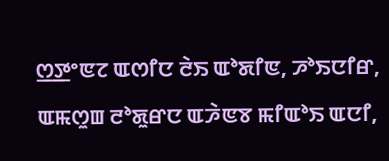ꯁ꯭ꯇꯦꯟꯖ ꯑꯁꯤꯅ ꯂꯥꯏ ꯑꯣꯗꯤꯟ, ꯍꯣꯏꯅꯤꯔ, ꯑꯃꯁꯨꯡ ꯂꯣꯗꯨꯔꯅ ꯑꯍꯥꯟꯕ ꯃꯤꯑꯣꯏ ꯑꯅꯤ,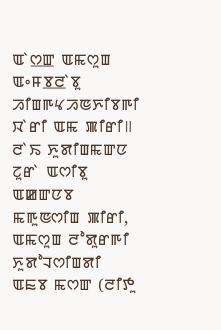ꯑꯥꯁ꯭ꯛ ꯑꯃꯁꯨꯡ ꯑꯦꯝꯕ꯭ꯂꯥꯕꯨ ꯍꯤꯡꯒꯠꯍꯟꯈꯤꯕꯒꯤ ꯋꯥꯔꯤ ꯑꯃ ꯄꯤꯔꯤ꯫ ꯂꯥꯏ ꯈꯨꯗꯤꯡꯃꯛꯅ ꯖꯨꯔꯥ ꯑꯁꯤꯕꯨ ꯑꯀꯛꯅꯕ ꯃꯒꯨꯟꯁꯤꯡ ꯄꯤꯔꯤ, ꯑꯃꯁꯨꯡ ꯂꯣꯗꯨꯔꯒꯤ ꯈꯨꯗꯣꯜꯁꯤꯡꯗꯤ ꯑꯐꯕ ꯃꯁꯛ (ꯂꯤꯇꯨ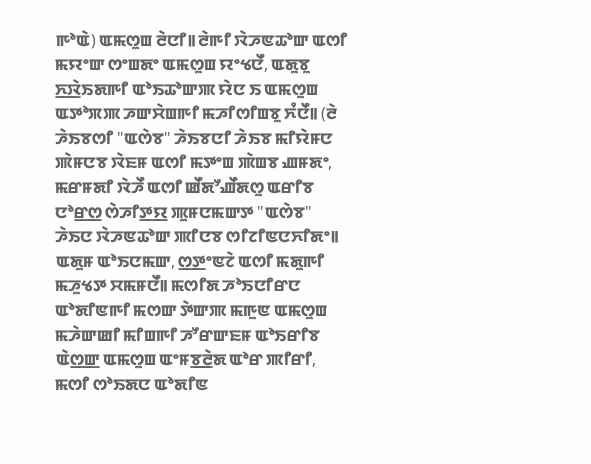ꯒꯣꯑꯥ) ꯑꯃꯁꯨꯡ ꯂꯥꯅꯤ꯫ ꯂꯥꯒꯤ ꯋꯥꯍꯟꯊꯣꯛ ꯑꯁꯤ ꯃꯌꯦꯛ ꯁꯦꯡꯗꯦ ꯑꯃꯁꯨꯡ ꯌꯦꯠꯅꯩ, ꯑꯗꯨꯕꯨ ꯈ꯭ꯋꯥꯏꯗꯒꯤ ꯑꯣꯏꯊꯣꯛꯄ ꯌꯥꯅ ꯏ ꯑꯃꯁꯨꯡ ꯑꯇꯣꯞꯄ ꯍꯛꯆꯥꯡꯒꯤ ꯃꯍꯤꯁꯤꯡꯕꯨ ꯈꯪꯅꯩ꯫ (ꯂꯥ ꯍꯥꯏꯕꯁꯤ "ꯑꯁꯥꯕ" ꯍꯥꯏꯕꯅꯤ ꯍꯥꯏꯕ ꯃꯤꯌꯥꯝꯅ ꯄꯥꯝꯅꯕ ꯋꯥꯐꯝ ꯑꯁꯤ ꯃꯇꯦꯡ ꯄꯥꯡꯕ ꯉꯝꯗꯦ, ꯃꯔꯝꯗꯤ ꯋꯥꯍꯩ ꯑꯁꯤ ꯀꯩꯗꯧꯉꯩꯗꯁꯨ ꯑꯔꯤꯕ ꯅꯣꯔ꯭ꯁ ꯁꯥꯍꯤꯇ꯭ꯌ ꯄꯨꯝꯅꯃꯛꯇ "ꯑꯁꯥꯕ" ꯍꯥꯏꯅ ꯋꯥꯍꯟꯊꯣꯛ ꯄꯤꯅꯕ ꯁꯤꯖꯤꯟꯅꯈꯤꯗꯦ꯫ ꯑꯗꯨꯝ ꯑꯣꯏꯅꯃꯛ, ꯁ꯭ꯇꯦꯟꯖꯥ ꯑꯁꯤ ꯃꯗꯨꯒꯤ ꯃꯍꯨꯠꯇ ꯆꯃꯝꯅꯩ꯫ ꯃꯁꯤꯗ ꯍꯣꯏꯅꯤꯔꯅ ꯑꯣꯗꯤꯟꯒꯤ ꯃꯁꯛ ꯇꯥꯛꯄ ꯃꯒꯨꯟ ꯑꯃꯁꯨꯡ ꯃꯍꯥꯛꯀꯤ ꯃꯤꯡꯒꯤ ꯍꯧꯔꯛꯐꯝ ꯑꯣꯏꯔꯤꯕ ꯑꯥꯁ꯭ꯛ ꯑꯃꯁꯨꯡ ꯑꯦꯝꯕ꯭ꯂꯥꯗ ꯑꯣꯔ ꯄꯤꯔꯤ, ꯃꯁꯤ ꯁꯣꯏꯗꯅ ꯑꯣꯗꯤꯟ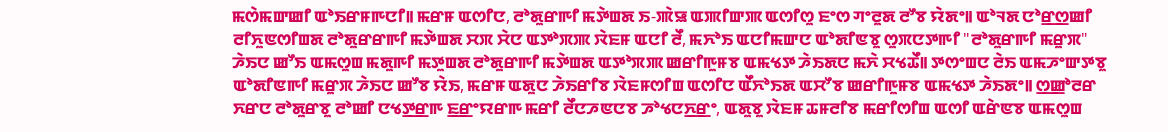ꯃꯁꯥꯃꯛꯀꯤ ꯑꯣꯏꯔꯝꯒꯅꯤ꯫ ꯃꯔꯝ ꯑꯁꯤꯅ, ꯂꯣꯗꯨꯔꯒꯤ ꯃꯇꯥꯡꯗ ꯏ-ꯄꯥꯎ ꯑꯄꯤꯛꯄ ꯑꯁꯤꯁꯨ ꯐꯦꯁ ꯚꯦꯂꯨꯗ ꯂꯧꯕ ꯌꯥꯗꯦ꯫ ꯑꯣꯜꯗ ꯅꯣꯔ꯭ꯁꯀꯤ ꯂꯤꯈꯨꯟꯁꯤꯡꯗ ꯂꯣꯗꯨꯔꯔꯒꯤ ꯃꯇꯥꯡꯗ ꯆꯞ ꯆꯥꯅ ꯑꯇꯣꯞꯄ ꯋꯥꯐꯝ ꯑꯅꯤ ꯂꯩ, ꯃꯈꯣꯏ ꯑꯅꯤꯃꯛꯅ ꯑꯣꯗꯤꯟꯕꯨ ꯁꯨꯞꯅꯇꯒꯤ "ꯂꯣꯗꯨꯔꯒꯤ ꯃꯔꯨꯞ" ꯍꯥꯏꯅ ꯀꯧꯏ ꯑꯃꯁꯨꯡ ꯃꯗꯨꯒꯤ ꯃꯇꯨꯡꯗ ꯂꯣꯗꯨꯔꯒꯤ ꯃꯇꯥꯡꯗ ꯑꯇꯣꯞꯄ ꯀꯔꯤꯒꯨꯝꯕ ꯑꯃꯠꯇ ꯍꯥꯏꯗꯅ ꯃꯈꯥ ꯆꯠꯊꯩ꯫ ꯇꯁꯦꯡꯅ ꯂꯥꯏ ꯑꯃꯍꯦꯛꯇꯕꯨ ꯑꯣꯗꯤꯟꯒꯤ ꯃꯔꯨꯞ ꯍꯥꯏꯅ ꯀꯧꯕ ꯌꯥꯏ, ꯃꯔꯝ ꯑꯗꯨꯅ ꯍꯥꯏꯔꯤꯕ ꯋꯥꯐꯝꯁꯤꯡ ꯑꯁꯤꯅ ꯑꯩꯈꯣꯏꯗ ꯑꯆꯧꯕ ꯀꯔꯤꯒꯨꯝꯕ ꯑꯃꯠꯇ ꯍꯥꯏꯗꯦ꯫ ꯁ꯭ꯀꯣꯂꯔ ꯈꯔꯅ ꯂꯣꯗꯨꯔꯕꯨ ꯂꯣꯀꯤ ꯅꯠꯇ꯭ꯔꯒ ꯐ꯭ꯔꯦꯌꯔꯒ ꯃꯔꯤ ꯂꯩꯅꯍꯟꯅꯕ ꯍꯣꯠꯅꯈ꯭ꯔꯦ, ꯑꯗꯨꯕꯨ ꯋꯥꯐꯝ ꯊꯝꯂꯤꯕ ꯃꯔꯤꯁꯤꯡ ꯑꯁꯤ ꯑꯔꯥꯟꯕ ꯑꯃꯁꯨꯡ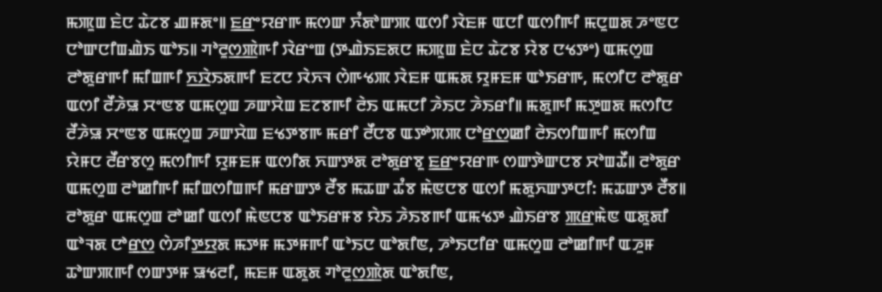ꯃꯄꯨꯡ ꯐꯥꯅ ꯊꯥꯖꯕ ꯉꯝꯗꯦ꯫ ꯐ꯭ꯔꯦꯌꯔꯒ ꯃꯁꯛ ꯈꯪꯗꯣꯛꯄ ꯑꯁꯤ ꯋꯥꯐꯝ ꯑꯅꯤ ꯑꯁꯤꯒꯤ ꯃꯅꯨꯡꯗ ꯍꯦꯟꯅ ꯅꯣꯛꯅꯤꯡꯉꯥꯏ ꯑꯣꯏ꯫ ꯚꯣꯂꯨꯁ꯭ꯄꯥꯒꯤ ꯋꯥꯔꯦꯡ (ꯇꯉꯥꯏꯐꯗꯅ ꯃꯄꯨꯡ ꯐꯥꯅ ꯊꯥꯖꯕ ꯌꯥꯕ ꯅꯠꯇꯦ) ꯑꯃꯁꯨꯡ ꯂꯣꯗꯨꯔꯒꯤ ꯃꯤꯡꯒꯤ ꯈ꯭ꯋꯥꯏꯗꯒꯤ ꯐꯖꯅ ꯋꯥꯈꯜ ꯁꯥꯒꯠꯄ ꯋꯥꯐꯝ ꯑꯃꯗ ꯌꯨꯝꯐꯝ ꯑꯣꯏꯔꯒ, ꯃꯁꯤꯅ ꯂꯣꯗꯨꯔ ꯑꯁꯤ ꯂꯩꯍꯥꯎ ꯆꯦꯟꯕ ꯑꯃꯁꯨꯡ ꯍꯛꯆꯥꯡ ꯐꯖꯕꯒꯤ ꯂꯥꯏ ꯑꯃꯅꯤ ꯍꯥꯏꯅ ꯍꯥꯏꯔꯤ꯫ ꯃꯗꯨꯒꯤ ꯃꯇꯨꯡꯗ ꯃꯁꯤꯅ ꯂꯩꯍꯥꯎ ꯆꯦꯟꯕ ꯑꯃꯁꯨꯡ ꯍꯛꯆꯥꯡ ꯐꯠꯇꯕꯒ ꯃꯔꯤ ꯂꯩꯅꯕ ꯑꯇꯣꯞꯄ ꯅꯣꯔ꯭ꯁꯀꯤ ꯂꯥꯏꯁꯤꯡꯒꯤ ꯃꯁꯤꯡ ꯌꯥꯝꯅ ꯂꯩꯔꯕꯁꯨ ꯃꯁꯤꯒꯤ ꯌꯨꯝꯐꯝ ꯑꯁꯤꯗ ꯈꯛꯇꯗ ꯂꯣꯗꯨꯔꯕꯨ ꯐ꯭ꯔꯦꯌꯔꯒ ꯁꯛꯇꯥꯛꯅꯕ ꯆꯣꯡꯊꯩ꯫ ꯂꯣꯗꯨꯔ ꯑꯃꯁꯨꯡ ꯂꯣꯀꯤꯒꯤ ꯃꯤꯡꯁꯤꯡꯒꯤ ꯃꯔꯛꯇ ꯂꯩꯕ ꯃꯊꯛ ꯊꯪꯕ ꯃꯥꯟꯅꯕ ꯑꯁꯤ ꯃꯗꯨꯈꯛꯇꯅꯤ: ꯃꯊꯛꯇ ꯂꯩꯕ꯫ ꯂꯣꯗꯨꯔ ꯑꯃꯁꯨꯡ ꯂꯣꯀꯤ ꯑꯁꯤ ꯃꯥꯟꯅꯕ ꯑꯣꯏꯔꯝꯕ ꯌꯥꯏ ꯍꯥꯏꯕꯒꯤ ꯑꯃꯠꯇ ꯉꯥꯏꯔꯕ ꯄ꯭ꯔꯃꯥꯟ ꯑꯗꯨꯗꯤ ꯑꯣꯜꯗ ꯅꯣꯔ꯭ꯁ ꯁꯥꯍꯤꯇ꯭ꯌꯗ ꯃꯇꯝ ꯃꯇꯝꯒꯤ ꯑꯣꯏꯅ ꯑꯣꯗꯤꯟ, ꯍꯣꯏꯅꯤꯔ ꯑꯃꯁꯨꯡ ꯂꯣꯀꯤꯒꯤ ꯑꯍꯨꯝ ꯊꯣꯛꯄꯒꯤ ꯁꯛꯇꯝ ꯎꯠꯂꯤ, ꯃꯐꯝ ꯑꯗꯨꯗ ꯚꯣꯂꯨꯁ꯭ꯄꯥꯗ ꯑꯣꯗꯤꯟ,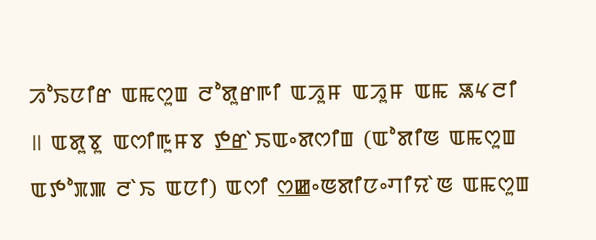ꯍꯣꯏꯅꯤꯔ ꯑꯃꯁꯨꯡ ꯂꯣꯗꯨꯔꯒꯤ ꯑꯍꯨꯝ ꯑꯍꯨꯝ ꯑꯃ ꯎꯠꯂꯤ ꯫ ꯑꯗꯨꯕꯨ ꯑꯁꯤꯒꯨꯝꯕ ꯇ꯭ꯔꯥꯏꯑꯦꯗꯁꯤꯡ (ꯑꯣꯗꯤꯟ ꯑꯃꯁꯨꯡ ꯑꯇꯣꯞꯄ ꯂꯥꯏ ꯑꯅꯤ) ꯑꯁꯤ ꯁ꯭ꯀꯦꯟꯗꯤꯅꯦꯚꯤꯌꯥꯟ ꯑꯃꯁꯨꯡ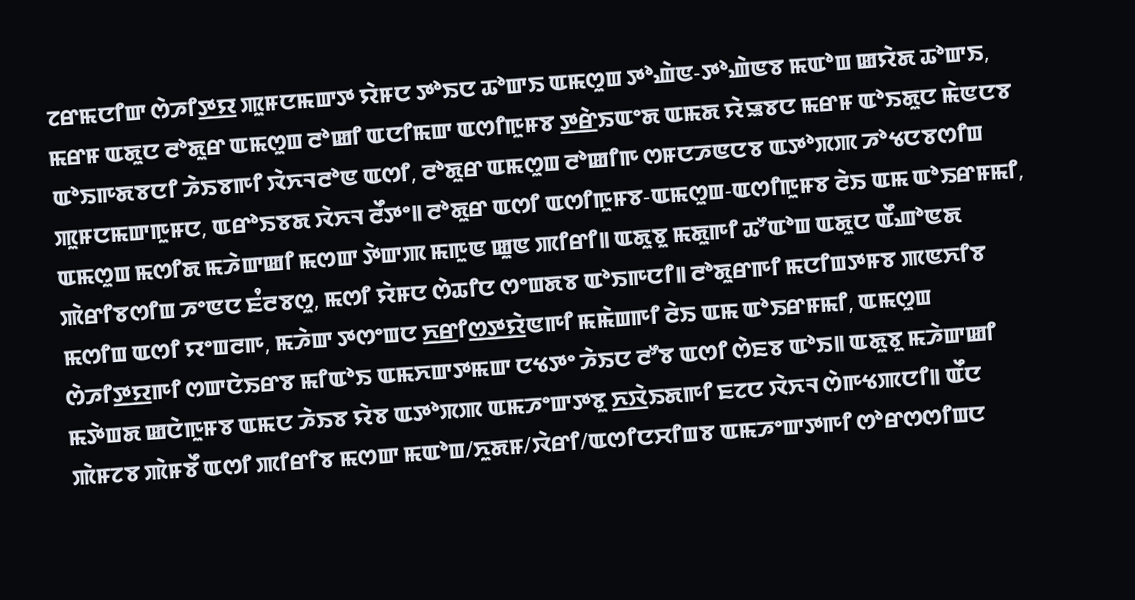ꯖꯔꯃꯅꯤꯛ ꯁꯥꯍꯤꯇ꯭ꯌ ꯄꯨꯝꯅꯃꯛꯇ ꯌꯥꯝꯅ ꯇꯣꯏꯅ ꯊꯣꯛꯏ ꯑꯃꯁꯨꯡ ꯇꯣꯉꯥꯟ-ꯇꯣꯉꯥꯟꯕ ꯃꯑꯣꯡ ꯀꯌꯥꯗ ꯊꯣꯛꯏ, ꯃꯔꯝ ꯑꯗꯨꯅ ꯂꯣꯗꯨꯔ ꯑꯃꯁꯨꯡ ꯂꯣꯀꯤ ꯑꯅꯤꯃꯛ ꯑꯁꯤꯒꯨꯝꯕ ꯇ꯭ꯔꯥꯏꯑꯦꯗ ꯑꯃꯗ ꯌꯥꯎꯕꯅ ꯃꯔꯝ ꯑꯣꯏꯗꯨꯅ ꯃꯥꯟꯅꯕ ꯑꯣꯏꯒꯗꯕꯅꯤ ꯍꯥꯏꯕꯒꯤ ꯋꯥꯈꯜꯂꯣꯟ ꯑꯁꯤ, ꯂꯣꯗꯨꯔ ꯑꯃꯁꯨꯡ ꯂꯣꯀꯤꯒ ꯁꯝꯅꯍꯟꯅꯕ ꯑꯇꯣꯞꯄ ꯍꯣꯠꯅꯕꯁꯤꯡ ꯄꯨꯝꯅꯃꯛꯒꯨꯝꯅ, ꯑꯔꯣꯏꯕꯗ ꯋꯥꯈꯜ ꯂꯩꯇꯦ꯫ ꯂꯣꯗꯨꯔ ꯑꯁꯤ ꯑꯁꯤꯒꯨꯝꯕ-ꯑꯃꯁꯨꯡ-ꯑꯁꯤꯒꯨꯝꯕ ꯂꯥꯏ ꯑꯃ ꯑꯣꯏꯔꯝꯃꯤ, ꯑꯃꯁꯨꯡ ꯃꯁꯤꯗ ꯃꯍꯥꯛꯀꯤ ꯃꯁꯛ ꯇꯥꯛꯄ ꯃꯒꯨꯟ ꯀꯨꯟ ꯄꯤꯔꯤ꯫ ꯑꯗꯨꯕꯨ ꯃꯗꯨꯒꯤ ꯊꯧꯑꯣꯡ ꯑꯗꯨꯅ ꯑꯩꯉꯣꯟꯗ ꯄꯥꯔꯤꯕꯁꯤꯡ ꯍꯦꯟꯅ ꯐꯪꯂꯕꯁꯨ, ꯃꯁꯤ ꯌꯥꯝꯅ ꯁꯥꯊꯤꯅ ꯁꯦꯡꯗꯕ ꯑꯣꯏꯒꯅꯤ꯫ ꯂꯣꯗꯨꯔꯒꯤ ꯃꯅꯤꯡꯇꯝꯕ ꯄꯟꯈꯤꯕ ꯃꯁꯤꯡ ꯑꯁꯤ ꯌꯦꯡꯂꯒ, ꯃꯍꯥꯛ ꯇꯁꯦꯡꯅ ꯈ꯭ꯔꯤꯁ꯭ꯇ꯭ꯌꯥꯟꯒꯤ ꯃꯃꯥꯡꯒꯤ ꯂꯥꯏ ꯑꯃ ꯑꯣꯏꯔꯝꯃꯤ, ꯑꯃꯁꯨꯡ ꯁꯥꯍꯤꯇ꯭ꯌꯒꯤ ꯁꯛꯅꯥꯏꯔꯕ ꯃꯤꯑꯣꯏ ꯑꯃꯈꯛꯇꯃꯛ ꯅꯠꯇꯦ ꯍꯥꯏꯅ ꯂꯧꯕ ꯑꯁꯤ ꯁꯥꯐꯕ ꯑꯣꯏ꯫ ꯑꯗꯨꯕꯨ ꯃꯍꯥꯛꯀꯤ ꯃꯇꯥꯡꯗ ꯀꯅꯥꯒꯨꯝꯕ ꯑꯃꯅ ꯍꯥꯏꯕ ꯌꯥꯕ ꯑꯇꯣꯞꯄ ꯑꯃꯍꯦꯛꯇꯕꯨ ꯈ꯭ꯋꯥꯏꯗꯒꯤ ꯐꯖꯅ ꯋꯥꯈꯜ ꯁꯥꯒꯠꯄꯅꯤ꯫ ꯑꯩꯅ ꯄꯥꯝꯖꯕ ꯄꯥꯝꯕꯩ ꯑꯁꯤ ꯄꯤꯔꯤꯕ ꯃꯁꯛ ꯃꯑꯣꯡ/ꯈꯨꯗꯝ/ꯋꯥꯔꯤ/ꯑꯁꯤꯅꯆꯤꯡꯕ ꯑꯃꯍꯦꯛꯇꯒꯤ ꯁꯣꯔꯁꯁꯤꯡꯅ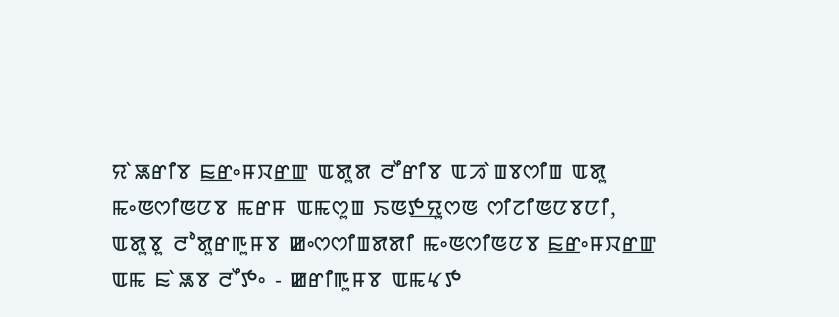ꯌꯥꯎꯔꯤꯕ ꯐ꯭ꯔꯦꯝꯋꯔ꯭ꯛ ꯑꯗꯨꯗ ꯂꯩꯔꯤꯕ ꯑꯍꯥꯡꯕꯁꯤꯡ ꯑꯗꯨ ꯃꯦꯟꯁꯤꯟꯅꯕ ꯃꯔꯝ ꯑꯃꯁꯨꯡ ꯏꯟꯇ꯭ꯌꯨꯁꯟ ꯁꯤꯖꯤꯟꯅꯕꯅꯤ, ꯑꯗꯨꯕꯨ ꯂꯣꯗꯨꯔꯒꯨꯝꯕ ꯀꯦꯁꯁꯤꯡꯗꯗꯤ ꯃꯦꯟꯁꯤꯟꯅꯕ ꯐ꯭ꯔꯦꯝꯋꯔ꯭ꯛ ꯑꯃ ꯐꯥꯎꯕ ꯂꯩꯇꯦ - ꯀꯔꯤꯒꯨꯝꯕ ꯑꯃꯠꯇ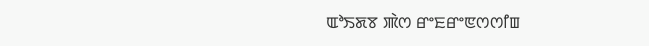ꯑꯣꯏꯗꯕ ꯄꯥꯁ ꯔꯦꯐꯔꯦꯟꯁꯁꯤꯡ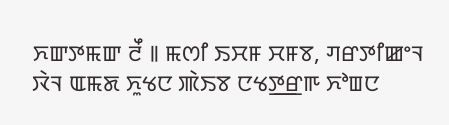ꯈꯛꯇꯃꯛ ꯂꯩ ꯫ ꯃꯁꯤ ꯏꯆꯝ ꯆꯝꯕ, ꯚꯔꯇꯤꯀꯦꯜ ꯋꯥꯜ ꯑꯃꯗ ꯈꯨꯠꯅ ꯄꯥꯏꯕ ꯅꯠꯇ꯭ꯔꯒ ꯈꯣꯡꯅ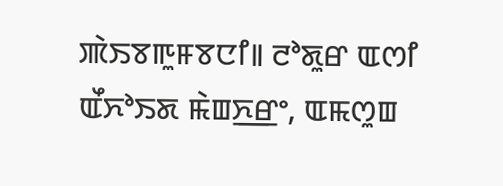ꯄꯥꯏꯕꯒꯨꯝꯕꯅꯤ꯫ ꯂꯣꯗꯨꯔ ꯑꯁꯤ ꯑꯩꯈꯣꯏꯗ ꯃꯥꯡꯈ꯭ꯔꯦ, ꯑꯃꯁꯨꯡ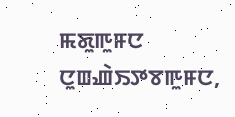ꯃꯗꯨꯒꯨꯝꯅ ꯅꯨꯡꯉꯥꯏꯇꯕꯒꯨꯝꯅ,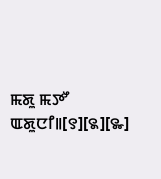ꯃꯗꯨ ꯃꯇꯧ ꯑꯗꯨꯅꯤ꯫[꯱][꯲][꯳]